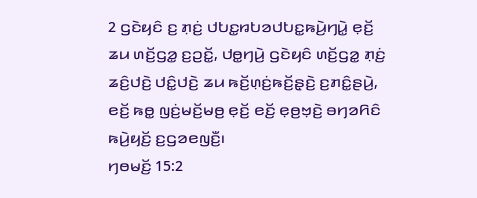2 ꤞꤢꤧꤟꤢꤨ ꤢ꤬ ꤊ꤫ꤢꤦ꤬ ꤓꤝꤢ꤭ꤙꤝꤤꤓꤝꤢ꤭ꤒꤣꤧ꤬ꤚꤣꤧ꤭ ꤕ꤫ꤢꤩ꤬ ꤘꤣ ꤛꤢꤩ꤬ꤞꤤ꤭ ꤢ꤬ꤑꤢꤩ꤭, ꤓꤥ꤭ꤚꤣꤧ꤬ ꤞꤢꤧꤟꤢꤨ ꤛꤢꤩ꤬ꤞꤤ꤭ ꤊ꤫ꤢꤦ꤬ ꤘꤢꤨ꤬ꤓꤢꤧ꤬ ꤓꤢꤨ꤭ꤓꤢꤧ꤬ ꤘꤣ ꤒꤢꤩ꤬ꤛ꤫ꤢꤦ꤬ꤒꤢꤩ꤬ꤔ꤫ꤢꤧ꤬ ꤢ꤬ꤊꤢꤨ꤭ꤔꤣꤧ꤬, ꤕꤢꤩ꤬ ꤒꤥ꤭ ꤜꤢꤦ꤬ꤗꤢꤩ꤬ꤗꤥ꤬ ꤕ꤫ꤢꤩ꤬ ꤕꤢꤩ꤬ ꤕ꤫ꤥ꤬ꤠ꤫ꤢꤧ꤬ ꤋꤚꤤꤖꤢꤨ ꤒꤣꤧ꤬ꤟꤢꤩ꤬ ꤢ꤬ꤞꤤꤕꤜꤢꤪ꤬꤯
ꤚꤥꤗꤢꤩ꤬ 15:2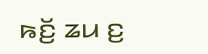ꤒꤢꤩ꤬ ꤘꤣ ꤢ꤬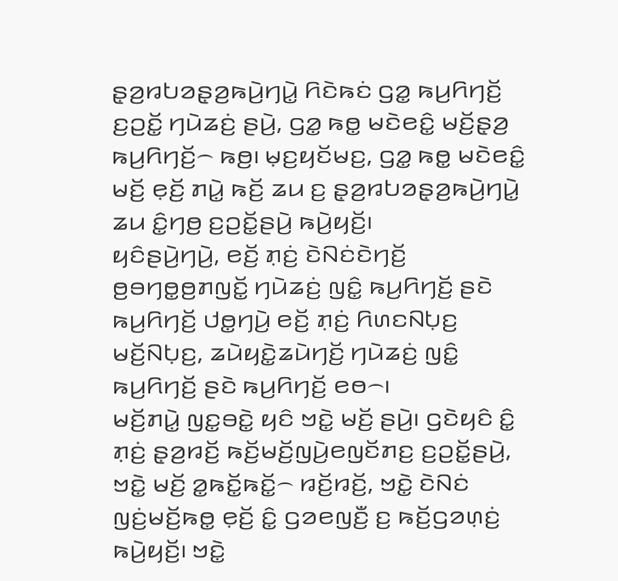ꤔ꤫ꤤ꤬ꤙꤝꤤꤔ꤫ꤤ꤬ꤒꤣꤧ꤬ꤚꤣꤧ꤭ ꤖꤢꤧꤒꤢꤦ ꤞꤤ꤭ ꤒꤣ꤬ꤖꤚꤢꤩ꤬ ꤢ꤬ꤑꤢꤩ꤭ ꤚꤣꤧꤘꤢꤦ꤬ ꤔꤣꤧ꤬, ꤞꤤ꤭ ꤒꤥ꤭ ꤗꤢꤧꤕꤢꤨ꤭ ꤗꤢꤩ꤬ꤔ꤫ꤤ꤬ ꤒꤣ꤬ꤖꤚꤢꤩ꤬꤮ ꤒꤥ꤬꤯ ꤗ꤫ꤢ꤬ꤟꤢꤩꤗꤢ꤬, ꤞꤤ꤭ ꤒꤥ꤭ ꤗꤢꤧꤕꤢꤨ꤭ ꤗꤢꤩ꤬ ꤕ꤫ꤢꤩ꤬ ꤊꤣꤧ꤭ ꤒꤢꤩ꤬ ꤘꤣ ꤢ꤬ ꤔ꤫ꤤ꤬ꤙꤝꤤꤔ꤫ꤤ꤬ꤒꤣꤧ꤬ꤚꤣꤧ꤭ ꤘꤣ ꤢꤨ꤭ꤚꤥ꤬ ꤢ꤬ꤑꤢꤩ꤭ꤔꤣꤧ꤬ ꤒꤣꤧ꤬ꤟꤢꤩ꤬꤯
ꤟꤢꤨꤔꤣꤧ꤬ꤚꤣꤧ꤬, ꤕꤢꤩ꤬ ꤊ꤫ꤢꤦ꤬ ꤢꤧꤡꤢꤦꤢꤧꤚꤢꤩ꤬ ꤥ꤬ꤋꤚꤥ꤭ꤥ꤬ꤊꤜꤢꤩ꤭ ꤚꤣꤧꤘꤢꤦ꤬ ꤜꤢꤨ꤭ ꤒꤣ꤬ꤖꤚꤢꤩ꤬ ꤔꤢꤧ ꤒꤣ꤬ꤖꤚꤢꤩ꤬ ꤓꤥ꤭ꤚꤣꤧ꤬ ꤕꤢꤩ꤬ ꤊ꤫ꤢꤦ꤬ ꤖꤛꤢꤡꤝ꤫ꤢ꤬ ꤗꤢꤩ꤬ꤡꤝ꤫ꤢ꤬, ꤘꤣꤧꤟꤢꤧ꤭ꤘꤣꤧꤚꤢꤩ꤬ ꤚꤣꤧꤘꤢꤦ꤬ ꤜꤢꤨ꤭ ꤒꤣ꤬ꤖꤚꤢꤩ꤬ ꤔꤢꤧ ꤒꤣ꤬ꤖꤚꤢꤩ꤬ ꤕꤥ꤮꤯
ꤗꤢꤩ꤬ꤊꤣꤧ꤭ ꤜꤢ꤭ꤋꤢꤧ꤭ ꤟꤢꤨ ꤠꤢꤧ꤭ ꤗꤢꤩ꤬ ꤔꤣꤧ꤬꤯ ꤞꤢꤧꤟꤢꤨ ꤢꤨ꤭ ꤊ꤫ꤢꤦ꤬ ꤔ꤫ꤤ꤬ꤙꤢꤩ꤬ ꤒꤢꤩ꤬ꤗꤢꤩ꤬ꤜꤣꤧ꤬ꤕꤜꤢꤩꤊꤢ꤬ ꤢ꤬ꤑꤢꤩ꤭ꤔꤣꤧ꤬, ꤠꤢꤧ꤭ ꤗꤢꤩ꤬ ꤤ꤭ꤒꤢꤩ꤭ꤒꤢꤩ꤭꤮ ꤙꤢꤩ꤬ꤙꤢꤩ꤬, ꤠꤢꤧ꤭ ꤢꤧꤡꤢꤦ ꤜꤢꤦ꤬ꤗꤢꤩ꤬ꤒꤥ꤭ ꤕ꤫ꤢꤩ꤬ ꤢꤨ꤭ ꤞꤤꤕꤜꤢꤪ꤬ ꤢ꤬ ꤒꤢꤩ꤬ꤞꤤꤛ꤫ꤢꤦ꤬ ꤒꤣꤧ꤬ꤟꤢꤩ꤬꤯ ꤠꤢꤧ꤭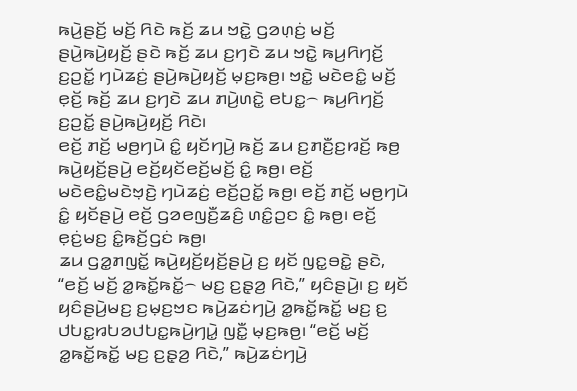ꤒꤣꤧ꤬ꤔꤢꤩ꤬ ꤗꤢꤩ꤬ ꤖꤢꤧ ꤒꤢꤩ꤬ ꤘꤣ ꤠꤢꤧ꤭ ꤞꤤꤛ꤫ꤢꤦ꤬ ꤗꤢꤩ꤬ ꤔꤣꤧ꤬ꤒꤣꤧ꤬ꤟꤢꤩ꤬ ꤔꤢꤧ ꤒꤢꤩ꤬ ꤘꤣ ꤢ꤬ꤚꤢꤧ ꤘꤣ ꤠꤢꤧ꤭ ꤒꤣ꤬ꤖꤚꤢꤩ꤬ ꤢ꤬ꤑꤢꤩ꤭ ꤚꤣꤧꤘꤢꤦ꤬ ꤔꤣꤧ꤬ꤒꤣꤧ꤬ꤟꤢꤩ꤬ ꤗ꤫ꤢ꤬ꤒꤥ꤬꤯ ꤠꤢꤧ꤭ ꤗꤢꤧꤕꤢꤨ꤭ ꤗꤢꤩ꤬ ꤕ꤫ꤢꤩ꤬ ꤒꤢꤩ꤬ ꤘꤣ ꤢ꤬ꤚꤢꤧ ꤘꤣ ꤊꤣꤧ꤬ꤛꤢꤧ꤭ ꤕꤝꤢ꤭꤮ ꤒꤣ꤬ꤖꤚꤢꤩ꤬ ꤢ꤬ꤑꤢꤩ꤭ ꤔꤣꤧ꤬ꤒꤣꤧ꤬ꤟꤢꤩ꤬ ꤖꤢꤧ꤯
ꤕꤢꤩ꤬ ꤊꤢꤩ꤬ ꤗꤥ꤬ꤚꤣꤧ ꤢꤨ꤭ ꤟꤢꤩꤚꤣꤧ꤬ ꤒꤢꤩ꤬ ꤘꤣ ꤢ꤬ꤊꤢꤪ꤬ꤢ꤬ꤙꤢꤩ꤬ ꤒꤥ꤬ ꤒꤣꤧ꤬ꤟꤢꤩ꤬ꤔꤣꤧ꤬ ꤕꤢꤩ꤬ꤟꤢꤩꤕꤢꤩ꤬ꤗꤢꤩ꤬ ꤢꤨ꤭ ꤒꤥ꤬꤯ ꤕꤢꤩ꤬ ꤗꤢꤧꤕꤢꤨ꤭ꤗꤢꤧꤠ꤫ꤢꤧ꤬ ꤚꤣꤧꤘꤢꤦ꤬ ꤕꤢꤩ꤬ꤑꤢꤩ꤭ ꤒꤥ꤬꤯ ꤕꤢꤩ꤬ ꤊꤢꤩ꤬ ꤗꤥ꤬ꤚꤣꤧ ꤢꤨ꤭ ꤟꤢꤩꤔꤣꤧ꤬ ꤕꤢꤩ꤬ ꤞꤤꤕꤜꤢꤪ꤬ꤘꤢꤨ꤬ ꤛꤢꤨ꤭ꤑꤢ ꤢꤨ꤭ ꤒꤥ꤬꤯ ꤕꤢꤩ꤬ ꤕ꤫ꤢꤦ꤬ꤗꤢ꤬ ꤢꤨ꤭ꤒꤢꤩ꤬ꤞꤢꤦ ꤒꤥ꤬꤯
ꤘꤣ ꤞꤤ꤭ꤊꤜꤢꤩ꤭ ꤒꤣꤧ꤬ꤟꤢꤩ꤬ꤟꤢꤩ꤬ꤔꤣꤧ꤬ ꤢ꤬ ꤟꤢꤩ ꤜꤢ꤭ꤋꤢꤧ꤭ ꤔꤢꤧ, “ꤕꤢꤩ꤬ ꤗꤢꤩ꤬ ꤤ꤭ꤒꤢꤩ꤭ꤒꤢꤩ꤭꤮ ꤗꤢ꤬ ꤢ꤬ꤔ꤫ꤤ꤬ ꤖꤢꤧ,” ꤟꤢꤨꤔꤣꤧ꤬꤯ ꤢ꤬ ꤟꤢꤩ ꤟꤢꤨꤔꤣꤧ꤬ꤗꤢ꤬ ꤢ꤬ꤗ꤫ꤢ꤬ꤠꤢ ꤒꤣꤧ꤬ꤘꤢꤦꤚꤣꤧ꤬ ꤤ꤭ꤒꤢꤩ꤭ꤒꤢꤩ꤭ ꤗꤢ꤬ ꤢ꤬ ꤓꤝꤢ꤭ꤙꤝꤤꤓꤝꤢ꤭ꤒꤣꤧ꤬ꤚꤣꤧ꤭ ꤜꤢꤪ꤭ ꤗ꤫ꤢ꤬ꤒꤥ꤬꤯ “ꤕꤢꤩ꤬ ꤗꤢꤩ꤬ ꤤ꤭ꤒꤢꤩ꤭ꤒꤢꤩ꤭ ꤗꤢ꤬ ꤢ꤬ꤔ꤫ꤤ꤬ ꤖꤢꤧ,” ꤒꤣꤧ꤬ꤘꤢꤦꤚꤣꤧ꤬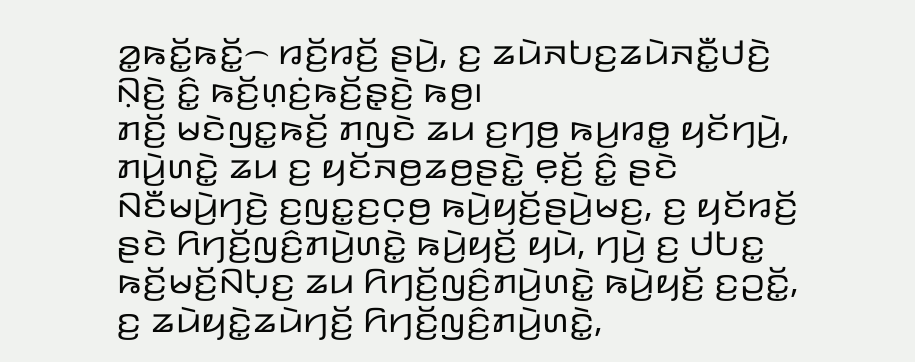ꤤ꤭ꤒꤢꤩ꤭ꤒꤢꤩ꤭꤮ ꤙꤢꤩ꤬ꤙꤢꤩ꤬ ꤔꤣꤧ꤬, ꤢ꤬ ꤘꤣꤧꤏꤝꤢ꤬ꤘꤣꤧꤏꤢꤪ꤭ꤓꤢꤧ꤬ ꤡ꤫ꤢꤧ꤬ ꤢꤨ꤭ ꤒꤢꤩ꤬ꤛ꤫ꤢꤦ꤬ꤒꤢꤩ꤬ꤔ꤫ꤢꤧ꤬ ꤒꤥ꤬꤯
ꤊꤢꤩ꤬ ꤗꤢꤧꤜꤢ꤭ꤒꤢꤩ꤬ ꤊꤜꤢꤧ ꤘꤣ ꤢ꤬ꤚꤥ꤬ ꤒꤣ꤬ꤙꤥ꤭ ꤟꤢꤩꤚꤣꤧ꤬, ꤊꤣꤧ꤬ꤛꤢꤧ꤭ ꤘꤣ ꤢ꤬ ꤟꤢꤩꤏꤥ꤬ꤘꤥ꤬ꤔꤢꤧ꤭ ꤕ꤫ꤢꤩ꤬ ꤢꤨ꤭ ꤔꤢꤧ ꤡꤢꤪꤗꤣꤧ꤬ꤚꤢꤧ꤬ ꤢ꤬ꤜꤢ꤭ꤢ꤬ꤍ꤫ꤥ꤬ ꤒꤣꤧ꤬ꤟꤢꤩ꤬ꤔꤣꤧ꤬ꤗꤢ꤬, ꤢ꤬ ꤟꤢꤩꤙꤢꤩ꤬ ꤔꤢꤧ ꤖꤚꤢꤩ꤬ꤜꤢꤨ꤬ꤊꤣꤧ꤬ꤛꤢꤧ꤭ ꤒꤣꤧ꤬ꤟꤢꤩ꤬ ꤟꤣꤧ, ꤚꤣꤧ꤬ ꤢ꤬ ꤓꤝꤢ꤭ ꤒꤢꤩ꤬ꤗꤢꤩ꤬ꤡꤝ꤫ꤢ꤬ ꤘꤣ ꤖꤚꤢꤩ꤬ꤜꤢꤨ꤬ꤊꤣꤧ꤬ꤛꤢꤧ꤭ ꤒꤣꤧ꤬ꤟꤢꤩ꤬ ꤢ꤬ꤑꤢꤩ꤭, ꤢ꤬ ꤘꤣꤧꤟꤢꤧ꤭ꤘꤣꤧꤚꤢꤩ꤬ ꤖꤚꤢꤩ꤬ꤜꤢꤨ꤬ꤊꤣꤧ꤬ꤛꤢꤧ꤭,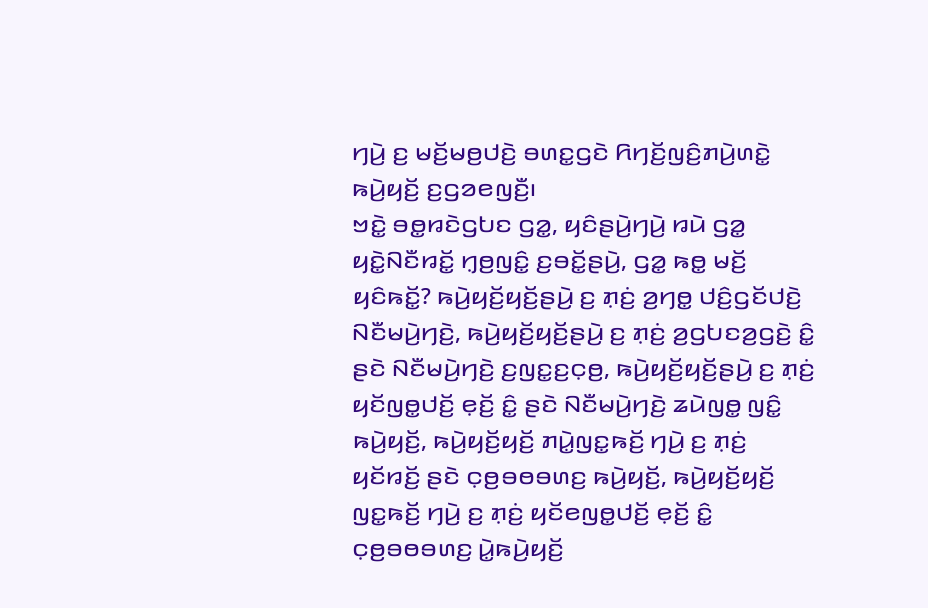ꤚꤣꤧ꤬ ꤢ꤬ ꤗꤢꤩ꤬ꤗꤥ꤬ꤓꤢꤧ꤬ ꤋꤛꤢ꤭ꤞꤢꤧ ꤖꤚꤢꤩ꤬ꤜꤢꤨ꤬ꤊꤣꤧ꤬ꤛꤢꤧ꤭ ꤒꤣꤧ꤬ꤟꤢꤩ꤬ ꤢ꤬ꤞꤤꤕꤜꤢꤪ꤬꤯
ꤠꤢꤧ꤭ ꤋꤥ꤭ꤙꤢꤧꤞꤝꤢ ꤞꤤ꤭, ꤟꤢꤨꤔꤣꤧ꤬ꤚꤣꤧ꤬ ꤙꤣꤧ ꤞꤤ꤭ ꤟꤢꤧ꤭ꤡꤢꤪꤙꤢꤩ꤭ ꤚ꤫ꤥ꤬ꤜꤢꤨ꤭ ꤢ꤬ꤋꤢꤩ꤭ꤔꤣꤧ꤬, ꤞꤤ꤭ ꤒꤥ꤭ ꤗꤢꤩ꤬ ꤟꤢꤨꤒꤢꤩ꤭? ꤒꤣꤧ꤬ꤟꤢꤩ꤬ꤟꤢꤩ꤬ꤔꤣꤧ꤬ ꤢ꤬ ꤊ꤫ꤢꤦ꤬ ꤤ꤬ꤚꤥ꤭ ꤓꤢꤨ꤬ꤞꤢꤩꤓꤢꤧ꤬ ꤡꤢꤪꤗꤣꤧ꤬ꤚꤢꤧ꤬, ꤒꤣꤧ꤬ꤟꤢꤩ꤬ꤟꤢꤩ꤬ꤔꤣꤧ꤬ ꤢ꤬ ꤊ꤫ꤢꤦ꤬ ꤤ꤬ꤞꤝꤢꤤ꤬ꤞꤢꤧ꤬ ꤢꤨ꤭ ꤔꤢꤧ ꤡꤢꤪꤗꤣꤧ꤬ꤚꤢꤧ꤬ ꤢ꤬ꤜꤢ꤭ꤢ꤬ꤍ꤫ꤥ꤬, ꤒꤣꤧ꤬ꤟꤢꤩ꤬ꤟꤢꤩ꤬ꤔꤣꤧ꤬ ꤢ꤬ ꤊ꤫ꤢꤦ꤬ ꤟꤢꤩꤜꤥ꤭ꤓꤢꤩ꤬ ꤕ꤫ꤢꤩ꤬ ꤢꤨ꤭ ꤔꤢꤧ ꤡꤢꤪꤗꤣꤧ꤬ꤚꤢꤧ꤬ ꤘꤣꤧꤜꤥ꤭ ꤜꤢꤨ꤭ ꤒꤣꤧ꤬ꤟꤢꤩ꤬, ꤒꤣꤧ꤬ꤟꤢꤩ꤬ꤟꤢꤩ꤬ ꤊꤣꤧ꤭ꤜꤢ꤭ꤒꤢꤩ꤬ ꤚꤣꤧ꤬ ꤢ꤬ ꤊ꤫ꤢꤦ꤬ ꤟꤢꤩꤙꤢꤩ꤬ ꤔꤢꤧ ꤍ꤫ꤥ꤬ꤋꤥꤋꤛꤢ꤬ ꤒꤣꤧ꤬ꤟꤢꤩ꤬, ꤒꤣꤧ꤬ꤟꤢꤩ꤬ꤟꤢꤩ꤬ ꤜꤢ꤭ꤒꤢꤩ꤬ ꤚꤣꤧ꤬ ꤢ꤬ ꤊ꤫ꤢꤦ꤬ ꤟꤢꤩꤕꤜꤥ꤭ꤓꤢꤩ꤬ ꤕ꤫ꤢꤩ꤬ ꤢꤨ꤭ ꤍ꤫ꤥ꤬ꤋꤥꤋꤛꤢ꤬ ꤣꤧ꤭ꤒꤣꤧ꤬ꤟꤢꤩ꤬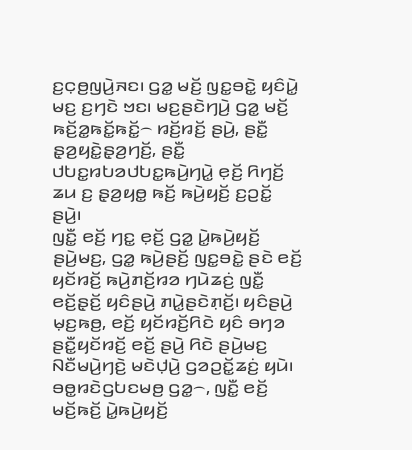ꤢ꤬ꤍ꤫ꤥ꤬ꤜꤣꤧ꤬ꤏꤢ꤯ ꤞꤤ꤭ ꤗꤢꤩ꤬ ꤜꤢ꤭ꤋꤢꤧ꤭ ꤟꤢꤨꤣꤧ꤭ ꤗꤢ꤬ ꤢ꤬ꤚꤢꤧ ꤠꤢ꤯ ꤗꤢ꤬ꤔꤢꤧꤚꤣꤧ꤬ ꤞꤤ꤭ ꤗꤢꤩ꤬ ꤒꤢꤩ꤬ꤤ꤭ꤒꤢꤩ꤭ꤒꤢꤩ꤭꤮ ꤙꤢꤩ꤬ꤙꤢꤩ꤬ ꤔꤣꤧ꤬, ꤔꤢꤪ꤭ ꤔ꤫ꤤ꤬ꤟꤢꤧ꤭ꤔ꤫ꤤ꤬ꤚꤢꤩ꤬, ꤔꤢꤪ꤭ ꤓꤝꤢ꤭ꤙꤝꤤꤓꤝꤢ꤭ꤒꤣꤧ꤬ꤚꤣꤧ꤭ ꤕ꤫ꤢꤩ꤬ ꤖꤚꤢꤩ꤬ ꤘꤣ ꤢ꤬ ꤔ꤫ꤤ꤬ꤟꤥ꤭ ꤒꤢꤩ꤬ ꤒꤣꤧ꤬ꤟꤢꤩ꤬ ꤢ꤬ꤑꤢꤩ꤭ ꤔꤣꤧ꤬꤯
ꤜꤢꤪ꤭ ꤕꤢꤩ꤬ ꤚꤢ꤭ ꤕ꤫ꤢꤩ꤬ ꤞꤤ꤭ ꤣꤧ꤭ꤒꤣꤧ꤬ꤟꤢꤩ꤬ ꤔꤣꤧ꤬ꤗꤢ꤬, ꤞꤤ꤭ ꤒꤣꤧ꤬ꤔꤢꤩ꤬ ꤜꤢ꤭ꤋꤢꤧ꤭ ꤔꤢꤧ ꤕꤢꤩ꤬ ꤟꤢꤩꤙꤢꤩ꤬ ꤒꤣꤧ꤬ꤊꤢꤩ꤬ꤙꤤ ꤚꤣꤧꤘꤢꤦ꤬ ꤜꤢꤪ꤭ ꤕꤢꤩ꤬ꤔ꤫ꤢꤩ꤬ ꤟꤢꤨꤔꤣꤧ꤬ ꤊꤣꤧ꤭ꤔꤢꤧꤊ꤫ꤢꤩ꤬꤯ ꤟꤢꤨꤔꤣꤧ꤬ ꤗ꤫ꤢ꤬ꤒꤥ꤬, ꤕꤢꤩ꤬ ꤟꤢꤩꤙꤢꤩ꤬ꤖꤢꤧ ꤟꤢꤨ ꤋꤚꤤ ꤔꤢꤪ꤭ꤟꤢꤩꤙꤢꤩ꤬ ꤕꤢꤩ꤬ ꤔꤣꤧ꤬ ꤖꤢꤧ ꤔꤣꤧ꤬ꤗꤢ꤬ ꤡꤢꤪꤗꤣꤧ꤬ꤚꤢꤧ꤬ ꤗꤢꤧꤓ꤫ꤣꤧ꤬ ꤞꤤꤑꤢꤩ꤭ꤘꤢꤦ꤬ ꤟꤣꤧ꤯ ꤋꤥ꤭ꤙꤢꤧꤞꤝꤢꤗꤥ꤬ ꤞꤤ꤭꤮, ꤜꤢꤪ꤭ ꤕꤢꤩ꤬ ꤗꤢꤩ꤬ꤒꤢꤩ꤬ ꤣꤧ꤭ꤒꤣꤧ꤬ꤟꤢꤩ꤬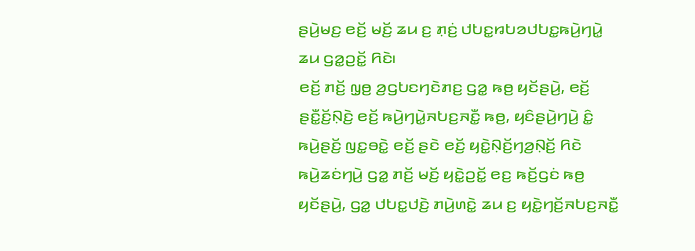ꤔꤣꤧ꤬ꤗꤢ꤬ ꤕꤢꤩ꤬ ꤗꤢꤩ꤬ ꤘꤣ ꤢ꤬ ꤊ꤫ꤢꤦ꤬ ꤓꤝꤢ꤭ꤙꤝꤤꤓꤝꤢ꤭ꤒꤣꤧ꤬ꤚꤣꤧ꤭ ꤘꤣ ꤞꤤ꤭ꤑꤢꤩ꤭ ꤖꤢꤧ꤯
ꤕꤢꤩ꤬ ꤊꤢꤩ꤬ ꤜ꤫ꤥ꤬ ꤤ꤬ꤞꤝꤢꤚꤢꤧꤊꤢ꤬ ꤞꤤ꤭ ꤒꤥ꤬ ꤟꤢꤩꤔꤣꤧ꤬, ꤕꤢꤩ꤬ ꤔꤢꤪ꤭ꤢꤩ꤬ꤡ꤫ꤢꤧ꤬ ꤕꤢꤩ꤬ ꤒꤣꤧ꤬ꤚꤣꤧ꤭ꤏꤝꤢ꤬ꤏꤢꤪ꤭ ꤒꤥ꤬, ꤟꤢꤨꤔꤣꤧ꤬ꤚꤣꤧ꤬ ꤢꤨ꤭ ꤒꤣꤧ꤬ꤔꤢꤩ꤬ ꤜꤢ꤭ꤋꤢꤧ꤭ ꤕꤢꤩ꤬ ꤔꤢꤧ ꤕꤢꤩ꤬ ꤟꤢꤧ꤭ꤡ꤫ꤢꤩ꤬ꤚꤤ꤬ꤡ꤫ꤢꤩ꤬ ꤖꤢꤧ ꤒꤣꤧ꤬ꤘꤢꤦꤚꤣꤧ꤬ ꤞꤤ꤭ ꤊꤢꤩ꤬ ꤗꤢꤩ꤬ ꤟꤢꤧ꤭ꤑꤢꤩ꤭ ꤕꤢ꤬ ꤒꤢꤩ꤬ꤞꤢꤦ ꤒꤥ꤬ ꤟꤢꤩꤔꤣꤧ꤬, ꤞꤤ꤭ ꤓꤝꤢ꤭ꤓꤢꤧ꤬ ꤊꤣꤧ꤬ꤛꤢꤧ꤭ ꤘꤣ ꤢ꤬ ꤟꤢꤧ꤭ꤚꤢꤩ꤬ꤏꤝꤢ꤬ꤏꤢꤪ꤭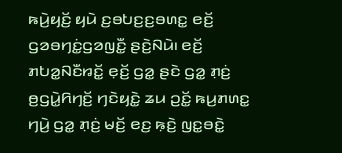ꤒꤣꤧ꤬ꤟꤢꤩ꤬ ꤟꤣꤧ ꤢ꤬ꤋꤝꤢ꤬ꤢ꤬ꤋꤛꤢ꤭ ꤕꤢꤩ꤬ ꤞꤤꤋꤚꤢꤦ꤭ꤞꤤꤜꤢꤪ꤭ ꤔꤢꤧ꤬ꤡꤣꤧ꤯ ꤕꤢꤩ꤬ ꤊꤝꤤ꤭ꤡꤢꤪꤙꤢꤩ꤭ ꤕ꤫ꤢꤩ꤬ ꤞꤤ꤭ ꤔꤢꤧ ꤞꤤ꤭ ꤊ꤫ꤢꤦ꤬ ꤥ꤬ꤞꤣꤧ꤭ꤖꤚꤢꤩ꤬ ꤚꤢꤧꤟꤢꤧ꤭ ꤘꤣ ꤑꤢꤩ꤭ ꤒꤣ꤬ꤊꤛꤢ꤭ ꤚꤣꤧ꤬ ꤞꤤ꤭ ꤊ꤫ꤢꤦ꤬ ꤗꤢꤩ꤬ ꤕꤢ꤬ ꤒ꤫ꤢꤧ꤬ ꤜꤢ꤭ꤋꤢꤧ꤭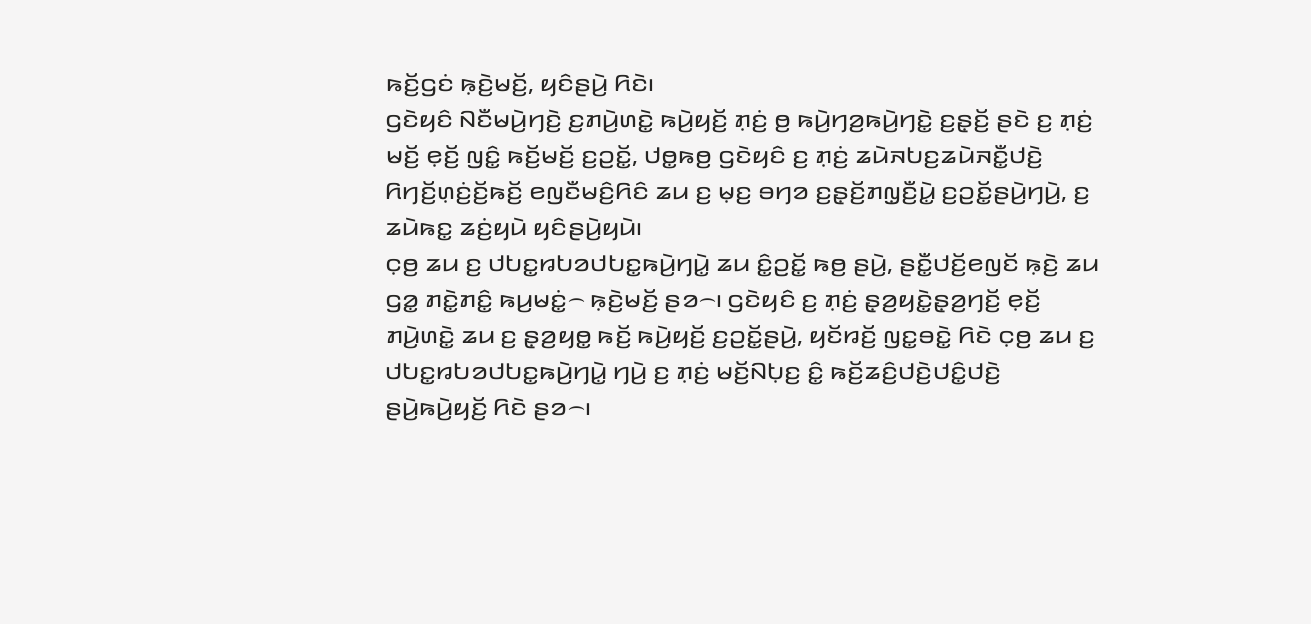ꤒꤢꤩ꤬ꤞꤢꤦ ꤒ꤫ꤢꤧ꤬ꤗꤢꤩ꤬, ꤟꤢꤨꤔꤣꤧ꤬ ꤖꤢꤧ꤯
ꤞꤢꤧꤟꤢꤨ ꤡꤢꤪꤗꤣꤧ꤬ꤚꤢꤧ꤬ ꤢ꤬ꤊꤣꤧ꤬ꤛꤢꤧ꤭ ꤒꤣꤧ꤬ꤟꤢꤩ꤬ ꤊ꤫ꤢꤦ꤬ ꤥ꤬ ꤒꤣꤧ꤬ꤚꤤ꤬ꤒꤣꤧ꤬ꤚꤢꤧ꤭ ꤢ꤬ꤔ꤫ꤢꤩ꤬ ꤔꤢꤧ ꤢ꤬ ꤊ꤫ꤢꤦ꤬ ꤗꤢꤩ꤬ ꤕ꤫ꤢꤩ꤬ ꤜꤢꤨ꤭ ꤒꤢꤩ꤬ꤗꤢꤩ꤬ ꤢ꤬ꤑꤢꤩ꤭, ꤓꤥ꤭ꤒꤥ꤬ ꤞꤢꤧꤟꤢꤨ ꤢ꤬ ꤊ꤫ꤢꤦ꤬ ꤘꤣꤧꤏꤝꤢ꤬ꤘꤣꤧꤏꤢꤪ꤭ꤓꤢꤧ꤬ ꤖꤚꤢꤩ꤬ꤛ꤫ꤢꤦ꤬ꤢꤩ꤬ꤒꤢꤩ꤬ ꤕꤜꤢꤪꤗꤢꤨ꤬ꤖꤢꤨ ꤘꤣ ꤢ꤬ ꤗ꤫ꤢ꤬ ꤋꤚꤤ ꤢ꤬ꤔ꤫ꤢꤩ꤬ꤊꤜ꤫ꤢꤪ꤬ꤣꤧ꤭ ꤢ꤬ꤑꤢꤩ꤭ꤔꤣꤧ꤬ꤚꤣꤧ꤬, ꤢ꤬ ꤘꤣꤧꤒꤢ꤭ ꤘꤢꤦ꤬ꤟꤣꤧ ꤟꤢꤨꤔꤣꤧ꤬ꤟꤣꤧ꤯
ꤍ꤫ꤥ꤬ ꤘꤣ ꤢ꤬ ꤓꤝꤢ꤭ꤙꤝꤤꤓꤝꤢ꤭ꤒꤣꤧ꤬ꤚꤣꤧ꤭ ꤘꤣ ꤢꤨ꤭ꤑꤢꤩ꤭ ꤒꤥ꤬ ꤔꤣꤧ꤬, ꤔꤢꤪ꤭ꤓꤢꤩ꤬ꤕꤜꤢꤩ ꤒ꤫ꤢꤧ꤬ ꤘꤣ ꤞꤤ꤭ ꤊꤢꤧ꤭ꤊꤢꤨ꤭ ꤒꤣ꤬ꤗꤢꤦ꤭꤮ ꤒ꤫ꤢꤧ꤬ꤗꤢꤩ꤬ ꤔꤤ꤮꤯ ꤞꤢꤧꤟꤢꤨ ꤢ꤬ ꤊ꤫ꤢꤦ꤬ ꤔ꤫ꤤ꤬ꤟꤢꤧ꤭ꤔ꤫ꤤ꤬ꤚꤢꤩ꤬ ꤕ꤫ꤢꤩ꤬ ꤊꤣꤧ꤬ꤛꤢꤧ꤭ ꤘꤣ ꤢ꤬ ꤔ꤫ꤤ꤬ꤟꤥ꤭ ꤒꤢꤩ꤬ ꤒꤣꤧ꤬ꤟꤢꤩ꤬ ꤢ꤬ꤑꤢꤩ꤭ꤔꤣꤧ꤬, ꤟꤢꤩꤙꤢꤩ꤬ ꤜꤢ꤭ꤋꤢꤧ꤭ ꤖꤢꤧ ꤍ꤫ꤥ꤬ ꤘꤣ ꤢ꤬ ꤓꤝꤢ꤭ꤙꤝꤤꤓꤝꤢ꤭ꤒꤣꤧ꤬ꤚꤣꤧ꤭ ꤚꤣꤧ꤬ ꤢ꤬ ꤊ꤫ꤢꤦ꤬ ꤗꤢꤩ꤬ꤡꤝ꤫ꤢ꤬ ꤢꤨ꤭ ꤒꤢꤩ꤬ꤘꤢꤨ꤬ꤓꤢꤧ꤬ꤓꤢꤨ꤭ꤓꤢꤧ꤬ ꤔꤣꤧ꤬ꤒꤣꤧ꤬ꤟꤢꤩ꤬ ꤖꤢꤧ ꤔꤤ꤮꤯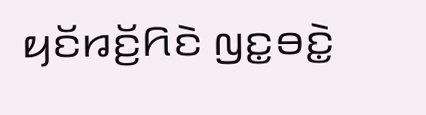ꤟꤢꤩꤙꤢꤩ꤬ꤖꤢꤧ ꤜꤢ꤭ꤋꤢꤧ꤭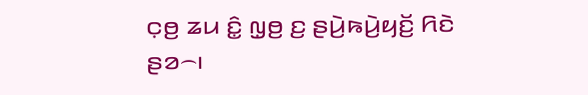ꤍ꤫ꤥ꤬ ꤘꤣ ꤢꤨ꤭ ꤜ꤫ꤥ꤬ ꤢ꤬ ꤔꤣꤧ꤬ꤒꤣꤧ꤬ꤟꤢꤩ꤬ ꤖꤢꤧ ꤔꤤ꤮꤯